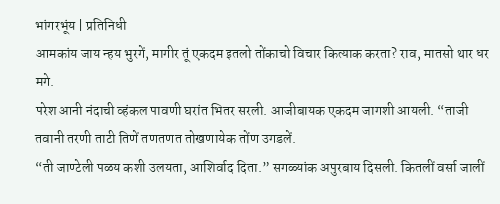भांगरभूंय | प्रतिनिधी
आमकांय जाय न्हय भुरगें, मागीर तूं एकदम इतलो तोंकाचो विचार कित्याक करता? राव, मातसो थार धर मगे.
परेश आनी नंदाची व्हंकल पावणी घरांत भितर सरली. आजीबायक एकदम जागशी आयली. “ताजी तवानी तरणी ताटी तिणें तणतणत तोखणायेक तोंण उगडलें.
“ती जाण्टेली पळय कशी उलयता, आशिर्वाद दिता.” सगळ्यांक अपुरबाय दिसली. कितलीं वर्सा जालीं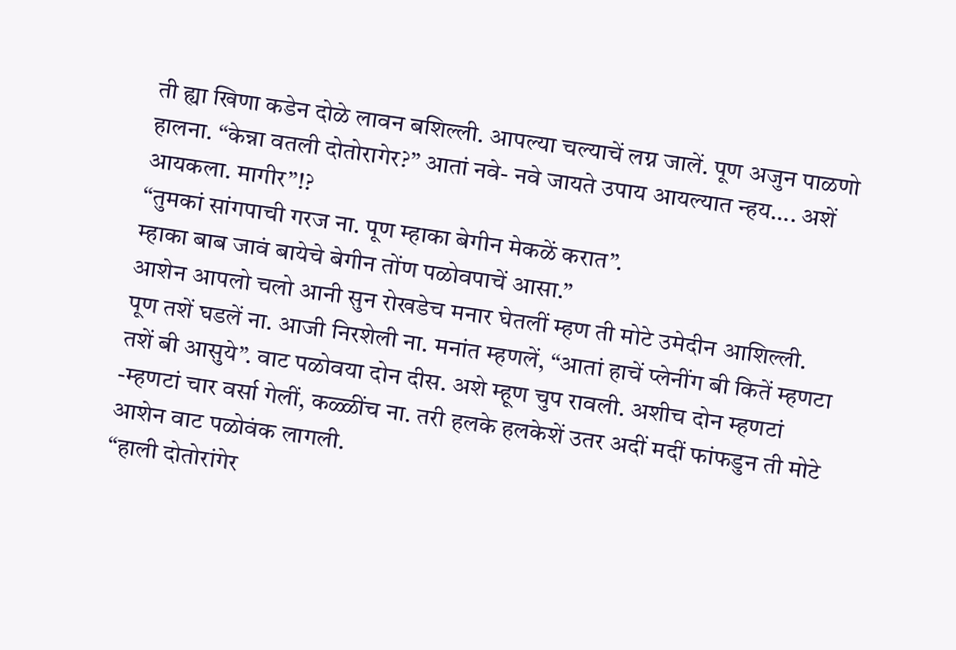ती ह्या खिणा कडेन दोळे लावन बशिल्ली. आपल्या चल्याचें लग्न जालें. पूण अजुन पाळणो हालना. “केन्ना वतली दोतोरागेर?” आतां नवे- नवे जायते उपाय आयल्यात न्हय…. अशें आयकला. मागीर”!?
“तुमकां सांगपाची गरज ना. पूण म्हाका बेगीन मेकळें करात”.
म्हाका बाब जावं बायेचे बेगीन तोंण पळोवपाचें आसा.”
आशेन आपलो चलो आनी सुन रोखडेच मनार घेतलीं म्हण ती मोटे उमेदीन आशिल्ली. पूण तशें घडलें ना. आजी निरशेली ना. मनांत म्हणलें, “आतां हाचें प्लेनींग बी कितें म्हणटा तशें बी आसुये”. वाट पळोवया दोन दीस. अशे म्हूण चुप रावली. अशीच दोन म्हणटां -म्हणटां चार वर्सा गेलीं, कळ्ळींच ना. तरी हलके हलकेशें उतर अदीं मदीं फांफडुन ती मोटे आशेन वाट पळोवंक लागली.
“हाली दोतोरांगेर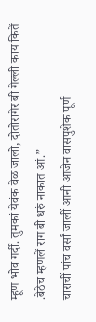म्हूण भोव गर्दी. तुमकां येवंक वेळ जालो, दोतोरागेर बी गेल्ली काय कितें .बेठेच म्हणलें राग बी धरुं नाकात आं.”
चाराचीं पांच वर्सां जालीं आनी आजेन वासपुशेक पूर्ण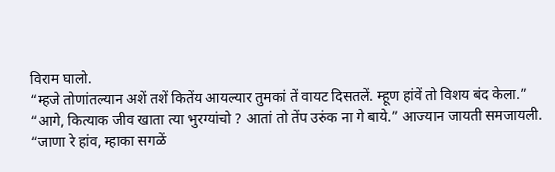विराम घालो.
“म्हजे तोणांतल्यान अशें तशें कितेंय आयल्यार तुमकां तें वायट दिसतलें. म्हूण हांवें तो विशय बंद केला.”
“आगे, कित्याक जीव खाता त्या भुरग्यांचो ? आतां तो तेंप उरुंक ना गे बाये.” आज्यान जायती समजायली.
“जाणा रे हांव, म्हाका सगळें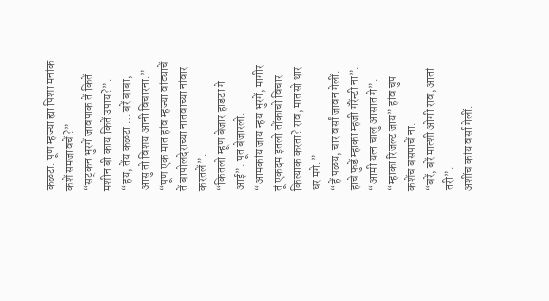कळटा. पूण म्हज्या ह्या पिशा मनांक कशें समजावचें?”
“सट्कन भुरगें जावपाक तें कितें मशीन बी काय कितें उपाय?”.
“हय, तेंय कळटा … बरें बाबा, आसु तो विशय आनी विचारना.”
“पूण एक मात हांव म्हज्या वांट्याचें तें बापोलदेराच्या नातवाच्या नांवार करतलें”.
“कितलो म्हूण बेजार हाडटा गे आई”. पूत बेजारलो.
“आमकांय जाय न्हय भुरगें, मागीर तूं एकदम इतलो तोंकाचो विचार कित्याक करता? राव, मातसो थार धर मगे.”
“हें पळय, चार वर्सां जावन गेलीं. हाचे फुडें म्हाका म्हजी गॅरेंन्टी ना”.
“आमी यत्न चालु आसात गे”.
“म्हाका रिजल्ट जाय” हांव चुप कशेंच बसपाचें ना.
“बरें, बरें मात्शी ओगी राव, आतां तरी”.
अशींच कांय वर्सा गेलीं.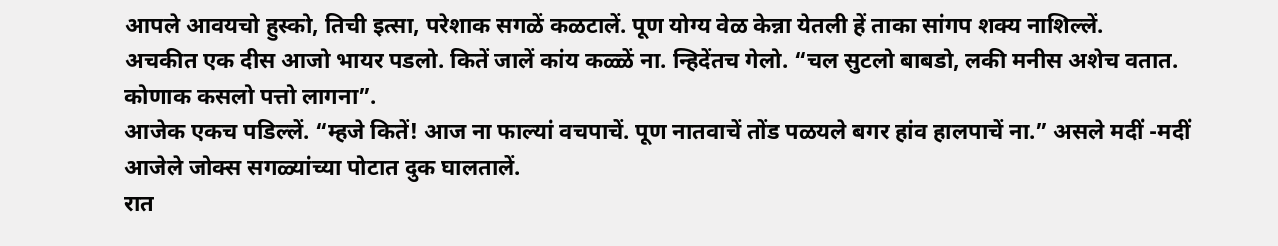आपले आवयचो हुस्को, तिची इत्सा, परेशाक सगळें कळटालें. पूण योग्य वेळ केन्ना येतली हें ताका सांगप शक्य नाशिल्लें.
अचकीत एक दीस आजो भायर पडलो. कितें जालें कांय कळ्ळें ना. न्हिदेंतच गेलो. “चल सुटलो बाबडो, लकी मनीस अशेच वतात. कोणाक कसलो पत्तो लागना”.
आजेक एकच पडिल्लें. “म्हजे कितें! आज ना फाल्यां वचपाचें. पूण नातवाचें तोंड पळयले बगर हांव हालपाचें ना.” असले मदीं -मदीं आजेले जोक्स सगळ्यांच्या पोटात दुक घालतालें.
रात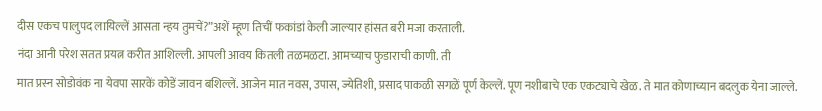दीस एकच पालुपद लायिल्लें आसता न्हय तुमचें?”अशें म्हूण तिचीं फकांडां केली जाल्यार हांसत बरी मजा करताली.
नंदा आनी परेश सतत प्रयत्न करीत आशिल्ली. आपली आवय कितली तळमळटा. आमच्याच फुडाराची काणी. ती
मात प्रस्न सोडोवंक ना येवपा सारकें कोडें जावन बशिल्लें. आजेन मात नवस, उपास, ज्येतिशी, प्रसाद पाकळी सगळें पूर्ण केल्लें. पूण नशीबाचे एक एकट्याचे खेळ. ते मात कोणाच्यान बदलुक येना जाल्ले.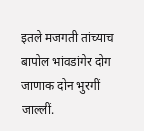इतले मजगती तांच्याच बापोल भांवडांगेर दोग जाणाक दोन भुरगीं जाल्लीं.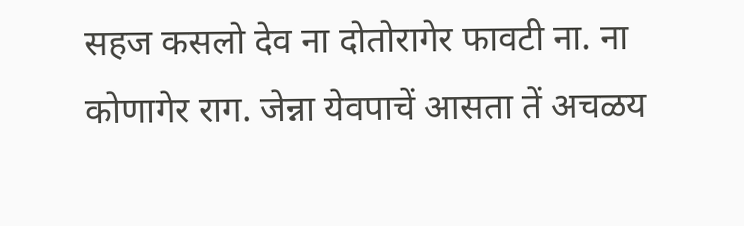सहज कसलो देव ना दोतोरागेर फावटी ना. ना कोणागेर राग. जेन्ना येवपाचें आसता तें अचळय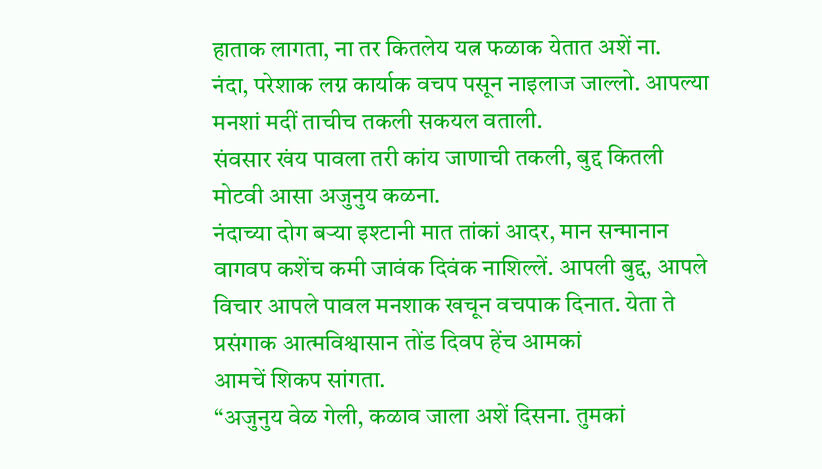हाताक लागता, ना तर कितलेय यत्न फळाक येतात अशें ना.
नंदा, परेशाक लग्न कार्याक वचप पसून नाइलाज जाल्लो. आपल्या मनशां मदीं ताचीच तकली सकयल वताली.
संवसार खंय पावला तरी कांय जाणाची तकली, बुद्द कितली मोटवी आसा अजुनुय कळना.
नंदाच्या दोग बऱ्या इश्टानी मात तांकां आदर, मान सन्मानान वागवप कशेंच कमी जावंक दिवंक नाशिल्लें. आपली बुद्द, आपले विचार आपले पावल मनशाक खचून वचपाक दिनात. येता ते प्रसंगाक आत्मविश्वासान तोंड दिवप हेंच आमकां
आमचें शिकप सांगता.
“अजुनुय वेळ गेली, कळाव जाला अशें दिसना. तुमकां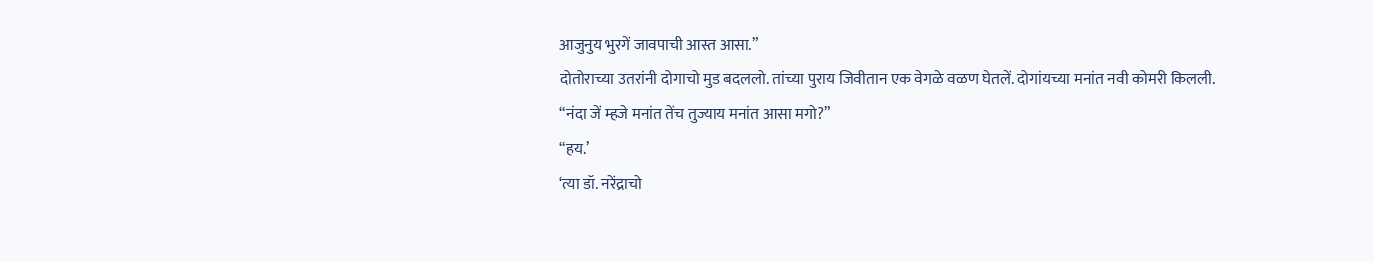आजुनुय भुरगें जावपाची आस्त आसा.”
दोतोराच्या उतरांनी दोगाचो मुड बदललो. तांच्या पुराय जिवीतान एक वेगळे वळण घेतलें. दोगांयच्या मनांत नवी कोमरी किलली.
“नंदा जें म्हजे मनांत तेंच तुज्याय मनांत आसा मगो?”
“हय.’
‘त्या डॉ. नरेंद्राचो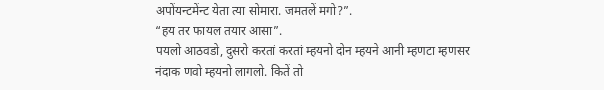अपोंयन्टमेंन्ट येता त्या सोमारा. जमतलें मगो?”.
“हय तर फायल तयार आसा”.
पयलो आठवडो, दुसरो करतां करतां म्हयनो दोन म्हयने आनी म्हणटा म्हणसर नंदाक णवो म्हयनो लागलो. कितें तो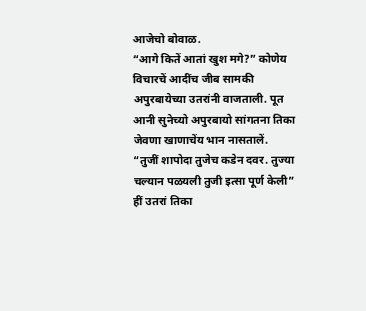आजेचो बोवाळ.
“आगे कितें आतां खुश मगे?” कोणेय विचारचें आदींच जीब सामकी अपुरबायेच्या उतरांनी वाजताली. पूत आनी सुनेच्यो अपुरबायो सांगतना तिका जेवणा खाणाचेंय भान नासतालें.
“तुजीं शापोदा तुजेच कडेन दवर. तुज्या चल्यान पळयली तुजी इत्सा पूर्ण केली”
हीं उतरां तिका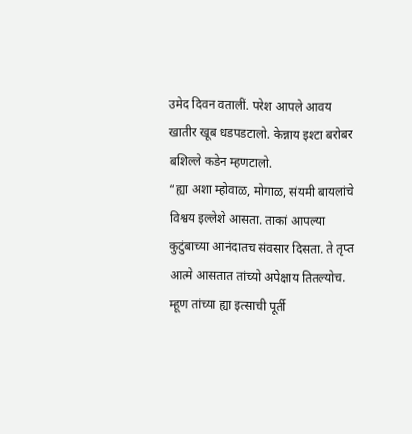उमेद दिवन वतालीं. परेश आपले आवय खातीर खूब धडपडटालो. केन्नाय इश्टा बरोबर बशिल्ले कडेन म्हणटालो.
“ह्या अशा म्होवाळ, मोगाळ, संयमी बायलांचे विश्वय इल्लेशे आसता. ताकां आपल्या कुटुंबाच्या आनंदातच संवसार दिसता. ते तृप्त आत्मे आसतात तांच्यो अपेक्षाय तितल्योच. म्हूण तांच्या ह्या इत्साची पूर्ती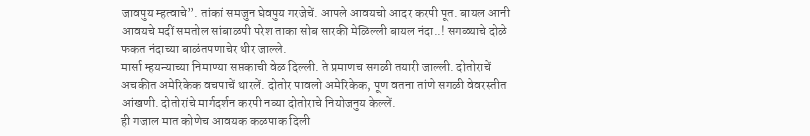जावपुय म्हत्वाचे”. तांकां समजुन घेवपुय गरजेचें. आपले आवयचो आदर करपी पूत. बायल आनी आवयचे मदीं समतोल सांबाळपी परेश ताका सोब सारकी मेळिल्ली बायल नंदा..! सगळ्याचे दोळे फकत नंदाच्या बाळंतपणाचेर थीर जाल्ले.
मार्सा म्हयन्याच्या निमाण्या सप्तकाची वेळ दिल्ली. ते प्रमाणच सगळी तयारी जाल्ली. दोतोराचें अचकीत अमेरिकेक वचपाचें थारलें. दोतोर पावलो अमेरिकेक, पूण वतना तांणे सगळी वेवरस्तीत आंखणी. दोतोरांचे मार्गदर्शन करपी नव्या दोतोराचे नियोजनुय केल्लें.
ही गजाल मात कोणेच आवयक कळपाक दिली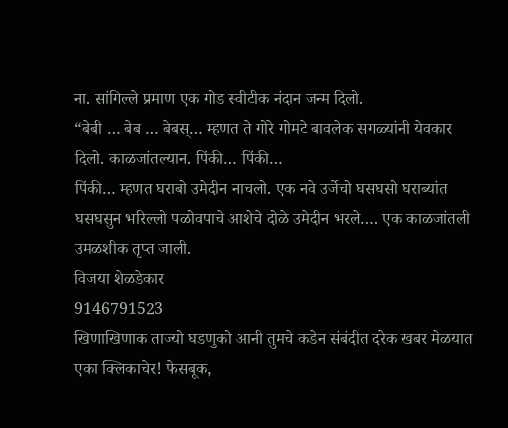ना. सांगिल्ले प्रमाण एक गोड स्वीटीक नंदान जन्म दिलो.
“बेबी … बेब … बेबस्… म्हणत ते गोरे गोमटे बावलेक सगळ्यांनी येवकार दिलो. काळजांतल्यान. पिंकी… पिंकी…
पिंकी… म्हणत घराबो उमेदीन नाचलो. एक नवे उर्जेचो घसघसो घराब्यांत घसघसुन भरिल्लो पळोवपाचे आशेचे दोळे उमेदीन भरले…. एक काळजांतली उमळशीक तृप्त जाली.
विजया शेळडेकार
9146791523
खिणाखिणाक ताज्यो घडणुको आनी तुमचे कडेन संबंदीत दरेक खबर मेळयात एका क्लिकाचेर! फेसबूक,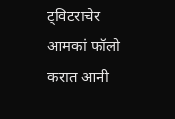ट्विटराचेर आमकां फॉलो करात आनी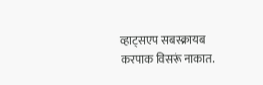व्हाट्सएप सबस्क्रायब करपाक विसरूं नाकात.